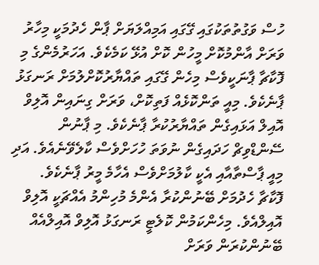ހުސް ވަގުތުތަކުގައި ގޭގައި އަމިއްލަޔަށް ޕާން ހެދުމަކީ މިހާރު ވަރަށް އާންމުކޮށް މީހުން ކޮށް އުޅޭ ކަމެކެވެ. އަހަރުމެންގެ މި ފޮކާޗާ ޕާނަކީވެސް މިހެން ގޭގައި ތައްޔާރުކޮށްލުމަށް ރަނގަޅު ޕާނެކެވެ. މިއީ ތަންކޮޅެއް ފަތިކޮށް، ވަރަށް ގިނައިން އޮލިވް އޮއިލް އަޅައިގެން ތައްޔާރުކުރާ ޕާނެކެވެ. މި ޕާނުން ސޭންޑްވިޗް ހަދައިގެން ނުވަތަ ހުހަށްވެސް ކާލެވޭނެއެވެ. އަދި މިއީ ޕާސްތާއާއި އެކީ ކާލުމަށްވެސް އެހާމެ މީރު ޕާނެކެވެ.
ފޮކާޗާ ހެދުމަށް ބޭނުންކުރާ އެންމެ މުހިންމު އެއްޗަކީ އޮލިވް އޮއިލްއެވެ. މިހެންކަމުން ކޮލެޓީ ރަނގަޅު އޮލިވް އޮއިލްއެއް ބޭނުންކުރަން ވަރަށް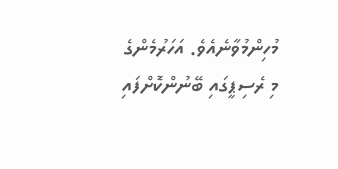މުހިންމުވާނެއެވެ. އަހަރުމެންގެ މި ރެސިޕީގައި ބޭނުންކޮށްފައި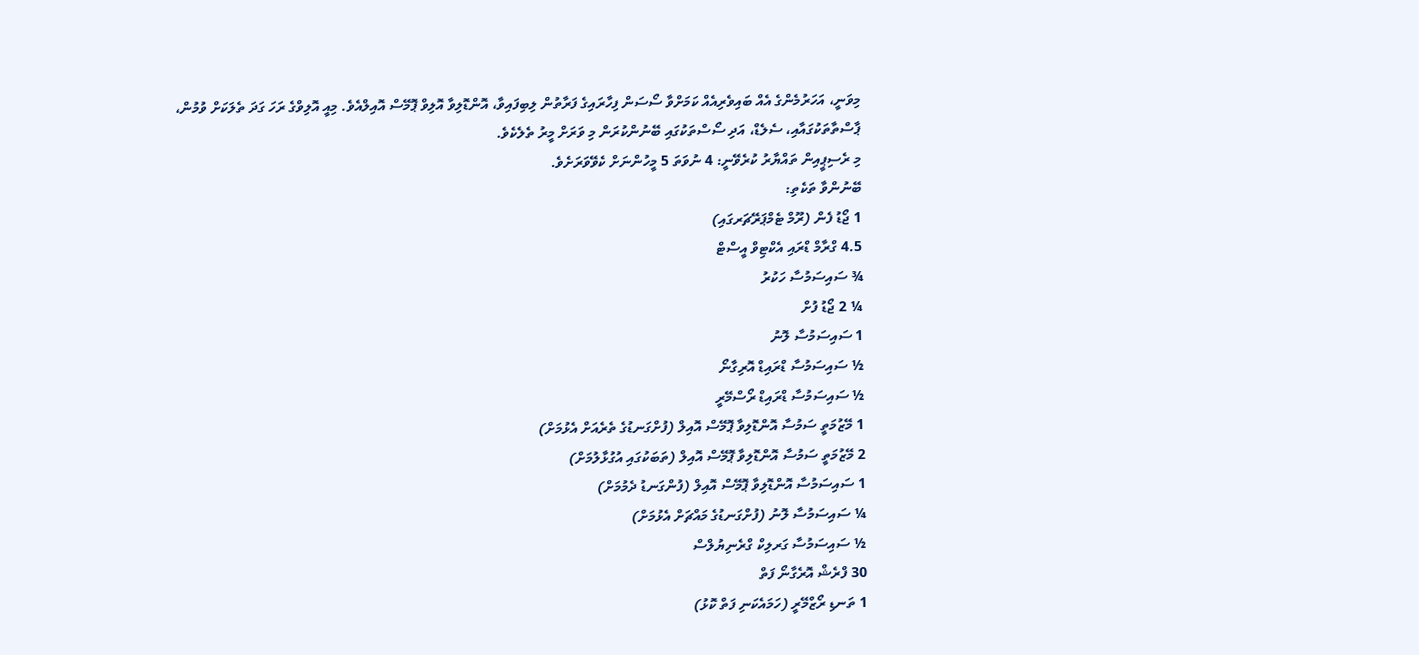މިވަނީ، އަހަރުމެންގެ އެއް ބައިވެރިއެއް ކަމަށްވާ ސޯސަން ފިހާރައިގެ ފަރާތުން ލިބިފައިވާ، އޮންޑޮލިވާ އޮލިވް ޕޮމޭސް އޮއިލްއެވެ. މިއީ އޮލިވްގެ ރަހަ ގަދަ ތެލަކަށް ވުމުން، ޕާސްތާތަކުގައާއި، ސެލެޑް، އަދި ސޯސްތަކުގައި ބޭނުންކުރަން މި ވަރަށް މީރު ތެލެކެވެ.
މި ރެސިޕީއިން ތައްޔާރު ކުރެވޭނީ: 4 ނުވަތަ 5 މީހުންނަށް ކެވޭވަރަށެވެ.
ބޭނުންވާ ތަކެތި:
1 ޖޯޑު ފެން (ރޫމް ޓެމްޕަރޭޗަރގައި)
4.5 ގްރާމް ޑްރައި އެކްޓިވް އީސްޓް
¾ ސައިސަމުސާ ހަކުރު
¼ 2 ޖޯޑު ފުށް
1 ސައިސަމުސާ ލޮނު
½ ސައިސަމުސާ ޑްރައިޑް އޮރިގާނޯ
½ ސައިސަމުސާ ޑްރައިޑް ރޯސްމޭރީ
1 މޭޒުމަތީ ސަމުސާ އޮންޑޮލިވާ ޕޮމޭސް އޮއިލް (ފުށްގަނޑުގެ ތެރެއަށް އެޅުމަށް)
2 މޭޒުމަތީ ސަމުސާ އޮންޑޮލިވާ ޕޮމޭސް އޮއިލް (ތަބަކުގައި އުގުޅާލުމަށް)
1 ސައިސަމުސާ އޮންޑޮލިވާ ޕޮމޭސް އޮއިލް (ފުންގަނޑު ދެމުމަށް)
¼ ސައިސަމުސާ ލޮނު (ފުށްގަނޑުގެ މައްޗަށް އެޅުމަށް)
½ ސައިސަމުސާ ގަރލިކް ގްރެނިޔުލްސް
30 ފްރެޝް އޮރެގާނޯ ފަތް
1 ތަނޑި ރޯޒްމޭރީ (ހަމައެކަނި ފަތް ކޮޅު)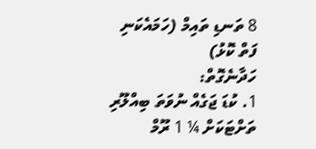8 ތަނޑި ތައިމް (ހަމައެކަނި ފަތް ކޮޅު)
ހަދާނެގޮތް:
1. ކުޑަ ޖަގެއް ނުވަތަ ބިއްލޫރި ތަށްޓަކަށް ¼ 1 ރޫމް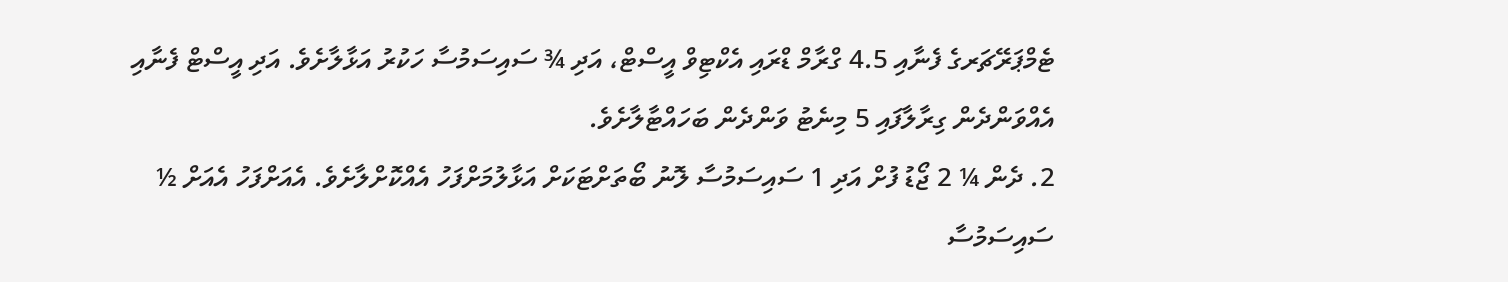ޓެމްޕަރޭޗަރގެ ފެނާއި 4.5 ގްރާމް ޑްރައި އެކްޓިވް އީސްޓް، އަދި ¾ ސައިސަމުސާ ހަކުރު އަޅާލާށެވެ. އަދި އީސްޓް ފެނާއި އެއްވަންދެން ގިރާލާފައި 5 މިނެޓު ވަންދެން ބަހައްޓާލާށެވެ.
2. ދެން ¼ 2 ޖޯޑު ފުށް އަދި 1 ސައިސަމުސާ ލޮނު ބޯތަށްޓަކަށް އަޅާލުމަށްފަހު އެއްކޮށްލާށެވެ. އެއަށްފަހު އެއަށް ½ ސައިސަމުސާ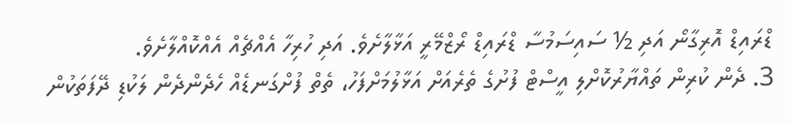ޑްރައިޑް އޮރިގާނޯ އަދި ½ ސައިސަމުސާ ޑްރައިޑް ރޯޒްމޭރީ އަޅާލާށެވެ. އަދި ހުރިހާ އެއްޗެއް އެއްކޮއްލާށެވެ.
3. ދެން ކުރިން ތައްޔާރުކޮށްލި އީސްޓް ފުށުގެ ތެރެއަށް އަޅާލުމަށްފަހު، ތެތް ފުށްގަނޑެއް ހެދެންދެން ލަކުޑި ދޭފަތަކުން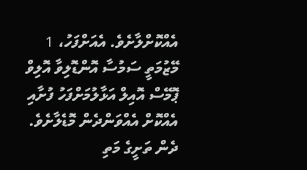އެއްކޮށްލާށެވެ. އެއަށްފަހު، 1 މޭޒުމަތީ ސަމުސާ އޮންޑޮލިވާ އޮލިވް ޕޮމޭސް އޮއިލް އަޅާލުމަށްފަހު ފުށާއި އެއްކޮށް އެއްވަންދެން މޮޑެލާށެވެ. ދެން ތަށީގެ މަތި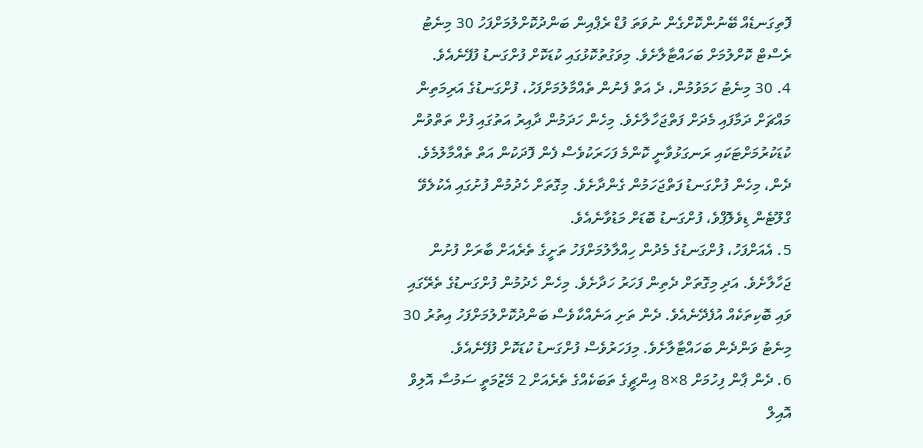ފޮތިގަނޑެއް ބޭނުންކޮށްގެން ނުވަތަ ފުޑް ރެޕްއިން ބަންދުކޮށްލުމަށްފަހު 30 މިނެޓު ރެސްޓް ކޮށްލުމަށް ބަހައްޓާލާށެވެ. މިވަގުތުކޮޅުގައި ކުޑަކޮށް ފުށްގަނޑު ފުފޭނެއެވެ.
4. 30 މިނެޓު ހަމަވުމުން، ދެ އަތް ފެނުން ތެއްމާލުމަށްފަހު، ފުށްގަނޑުގެ އަރިމަތިން މައްޗަށް ދަމާފައި މެދަށް ފަތްޖަހާލާށެވެ. މިހެން ހަދަމުން ދާއިރު އަތުގައި ފުށް ތަތްވުން ކުޑަކުރުމަށްޓަކައި ރަނގަޅުވާނީ ކޮންމެ ފަހަރަކުވެސް ފެން ފޮދަކުން އަތް ތެއްމާލުމެވެ. ދެން، މިހެން ފުށްގަނޑު ފަތްޖަހަމުން ގެންދާށެވެ. މިގޮތަށް ހެދުމުން ފުށުގައި އެކުލެވޭ ގްލޫޓެން ޑިވެލޮޕްވެ، ފުށްގަނޑު ބޮޑަށް މަޑުވާނެއެވެ.
5. އެއަށްފަހު، ފުށްގަނޑުގެ މެދުން ހިއްލާލުމަށްފަހު ތަށީގެ ތެރެއަށް ބާރަށް ފުށުން ޖަހާލާށެވެ. އަދި މިގޮތަށް ދެތިން ފަހަރު ހަދާށެވެ. މިހެން ހެދުމުން ފުށްގަނޑުގެ ތެރޭގައި ވައި ބޮކިތަކެއް އުފެދޭނެއެވެ. ދެން ތަށި އަނެއްކާވެސް ބަންދުކޮށްލުމަށްފަހު އިތުރު 30 މިނެޓު ވަންދެން ބަހައްޓާލާށެވެ. މިފަހަރުވެސް ފުށްގަނޑު ކުޑަކޮށް ފުފޭނެއެވެ.
6. ދެން ޕާން ފިހުމަށް 8×8 އިންޗީގެ ތަބަކެއްގެ ތެރެއަށް 2 މޭޒުމަތީ ސަމުސާ އޮލިވް އޮއިލް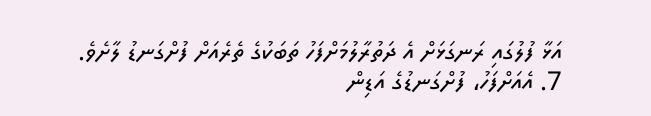އަޅާ ފުލުގައި ރަނގަޅަށް އެ ދަތުރާލުމަށްފަހު ތަބަކުގެ ތެރެއަށް ފުށްގަނޑު ލާށެވެ.
7. އެއަށްފަހު، ފުށްގަނޑުގެ އަޑިން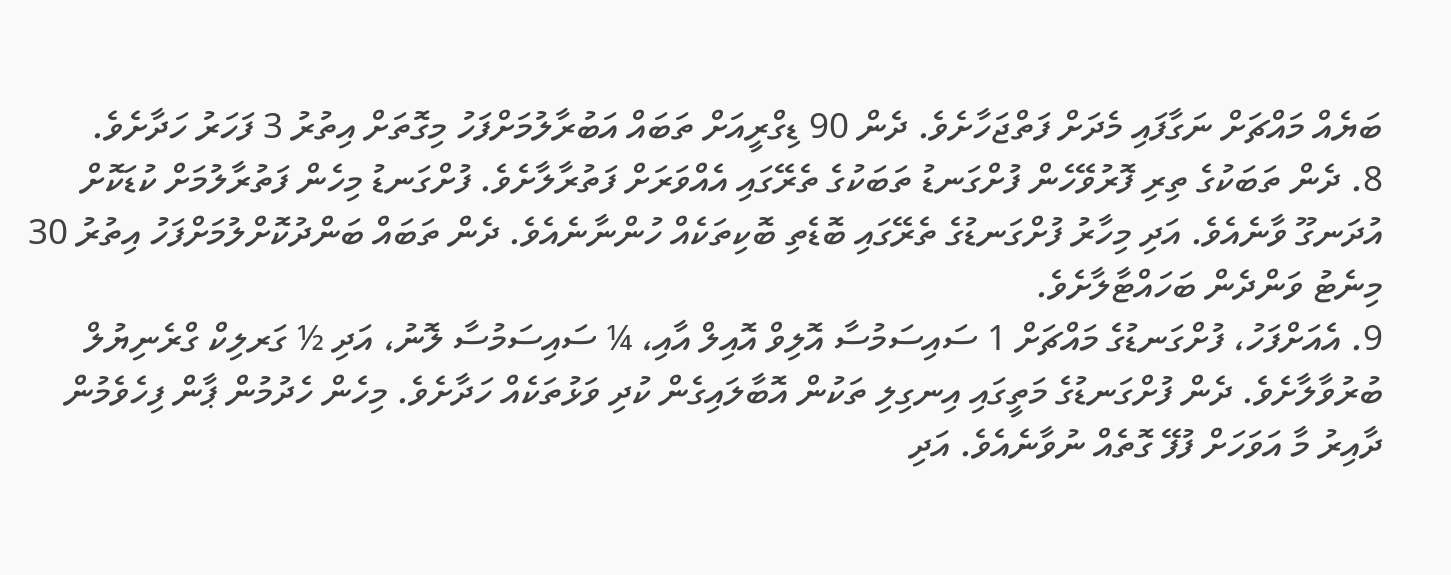ބަޔެއް މައްޗަށް ނަގާފައި މެދަށް ފަތްޖަހާށެވެ. ދެން 90 ޑިގްރީއަށް ތަބައް އަބުރާލުމަށްފަހު މިގޮތަށް އިތުރު 3 ފަހަރު ހަދާށެވެ.
8. ދެން ތަބަކުގެ ތިރި ފޮރުވޭހެން ފުށްގަނޑު ތަބަކުގެ ތެރޭގައި އެއްވަރަށް ފަތުރާލާށެވެ. ފުށްގަނޑު މިހެން ފަތުރާލުމަށް ކުޑަކޮށް އުދަނގޫ ވާނެއެވެ. އަދި މިހާރު ފުށްގަނޑުގެ ތެރޭގައި ބޮޑެތި ބޮކިތަކެއް ހުންނާނެއެވެ. ދެން ތަބައް ބަންދުކޮށްލުމަށްފަހު އިތުރު 30 މިނެޓު ވަންދެން ބަހައްޓާލާށެވެ.
9. އެއަށްފަހު، ފުށްގަނޑުގެ މައްޗަށް 1 ސައިސަމުސާ އޮލިވް އޮއިލް އާއި، ¼ ސައިސަމުސާ ލޮނު، އަދި ½ ގަރލިކް ގްރެނިޔުލް ބުރުވާލާށެވެ. ދެން ފުށްގަނޑުގެ މަތީގައި އިނގިލި ތަކުން އޮބާލައިގެން ކުދި ވަޅުތަކެއް ހަދާށެވެ. މިހެން ހެދުމުން ޕާން ފިހެވެމުން ދާއިރު މާ އަވަހަށް ފުފޭ ގޮތެއް ނުވާނެއެވެ. އަދި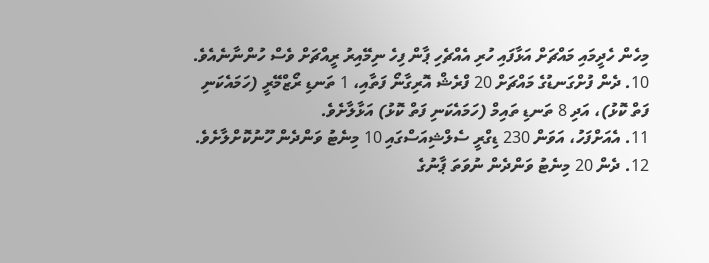މިހެން ހެދީމައި މައްޗަށް އަޅާފައި ހުރި އެއްޗެހި ޕާން ފިހެ ނިމޭއިރު ރީއްޗަށް ވެސް ހުންނާނެއެވެ.
10. ދެން ފުށްގަނޑުގެ މައްޗަށް 20 ފްރެޝް އޮރިގާނޯ ފަތާއި، 1 ތަނޑި ރޯޒްމޭރީ (ހަމައެކަނި ފަތް ކޮޅު)، އަދި 8 ތަނޑި ތައިމް (ހަމައެކަނި ފަތް ކޮޅު) އަޅާލާށެވެ.
11. އެއަށްފަހު، އަވަން 230 ޑިގްރީ ސެލްޝިއަސްގައި 10 މިނެޓު ވަންދެން ހޫނުކޮށްލާށެވެ.
12. ދެން 20 މިނެޓު ވަންދެން ނުވަތަ ޕާނުގެ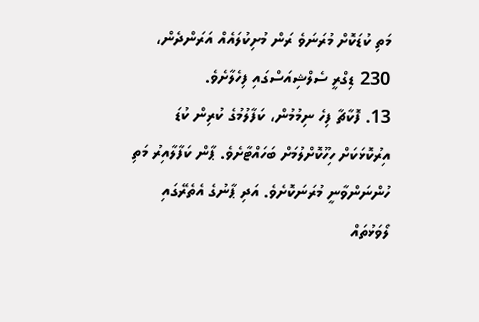މަތި ކުޑަކޮށް މުރަނަވެ ރަން މުށިކުލައެއް އަރަންދެން، 230 ޑިގްރީ ސެލްޝިއަސްގައި ފިހެލާށެވެ.
13. ފޮކާޗާ ފިހެ ނިމުމުން، ކަފާލުމުގެ ކުރިން ކުޑަ އިރުކޮޅަކަށް ހިހޫކޮށްލުމަށް ބަހައްޓާށެވެ. ޕާން ކަފާލާއިރު މަތި ހުންނަންވާނީ މުރަނަކޮށެވެ. އަދި ޕާނުގެ އެތެރޭގައި ލޯވަޅުތައް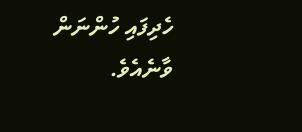ހެދިފައި ހުންނަން ވާނެއެވެ.